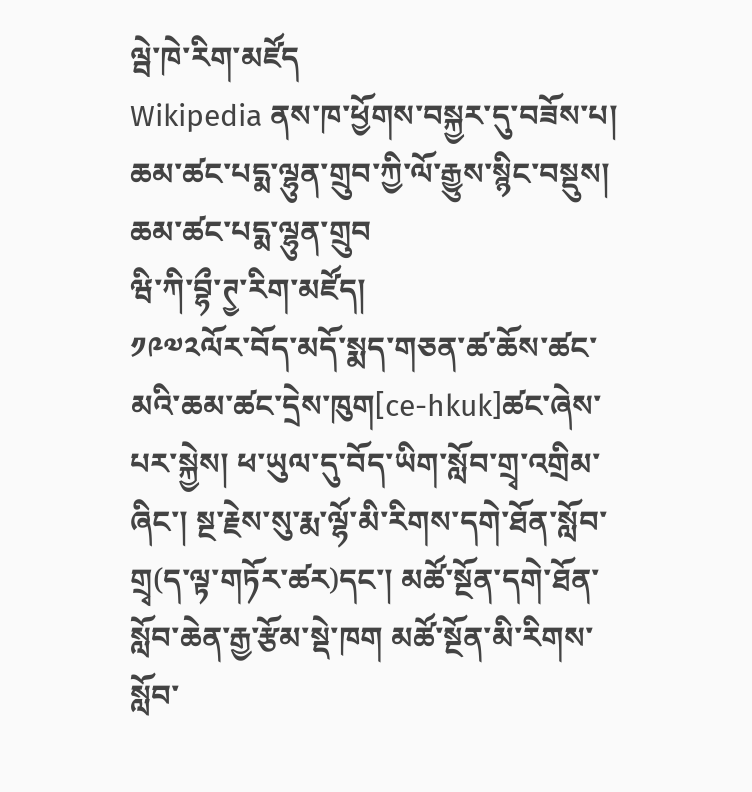ལྦེ་ཁེ་རིག་མཛོད
Wikipedia ནས་ཁ་ཕྱོགས་བསྐྱར་དུ་བཟོས་པ།
ཆམ་ཚང་པདྨ་ལྷུན་གྲུབ་ཀྱི་ལོ་རྒྱུས་སྙིང་བསྡུས། ཆམ་ཚང་པདྨ་ལྷུན་གྲུབ
ཝི་ཀི་བྷྀ་ཊྱ་རིག་མཛོད།
༡༩༧༢ལོར་བོད་མདོ་སྨད་གཅན་ཚ་ཆོས་ཚང་མའི་ཆམ་ཚང་དྲེས་ཁུག[ce-hkuk]ཚང་ཞེས་པར་སྐྱེས། ཕ་ཡུལ་དུ་བོད་ཡིག་སློབ་གྲྭ་འགྲིམ་ཞིང་། སྔ་རྗེས་སུ་རྨ་ལྷོ་མི་རིགས་དགེ་ཐོན་སློབ་གྲྭ(ད་ལྟ་གཏོར་ཚར)དང་། མཚོ་སྔོན་དགེ་ཐོན་སློབ་ཆེན་རྒྱ་རྩོམ་སྡེ་ཁག མཚོ་སྔོན་མི་རིགས་སློབ་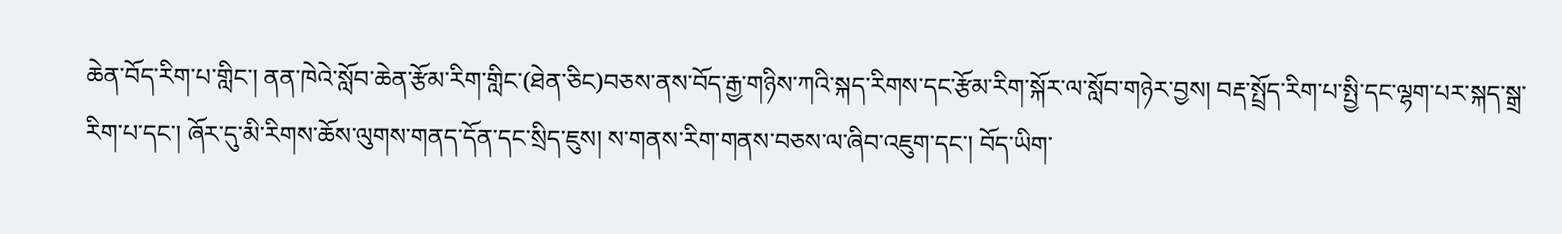ཆེན་བོད་རིག་པ་གླིང་། ནན་ཁེའེ་སློབ་ཆེན་རྩོམ་རིག་གླིང་(ཐེན་ཅིང)བཅས་ནས་བོད་རྒྱ་གཉིས་ཀའི་སྐད་རིགས་དང་རྩོམ་རིག་སྐོར་ལ་སློབ་གཉེར་བྱས། བརྡ་སྤྲོད་རིག་པ་སྤྱི་དང་ལྷག་པར་སྐད་སྒྲ་རིག་པ་དང་། ཞོར་དུ་མི་རིགས་ཆོས་ལུགས་གནད་དོན་དང་སྲིད་ཇུས། ས་གནས་རིག་གནས་བཅས་ལ་ཞིབ་འཇུག་དང་། བོད་ཡིག་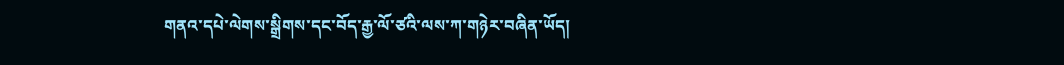གནའ་དཔེ་ལེགས་སྒྲིགས་དང་བོད་རྒྱ་ལོ་ཙའི་ལས་ཀ་གཉེར་བཞིན་ཡོད།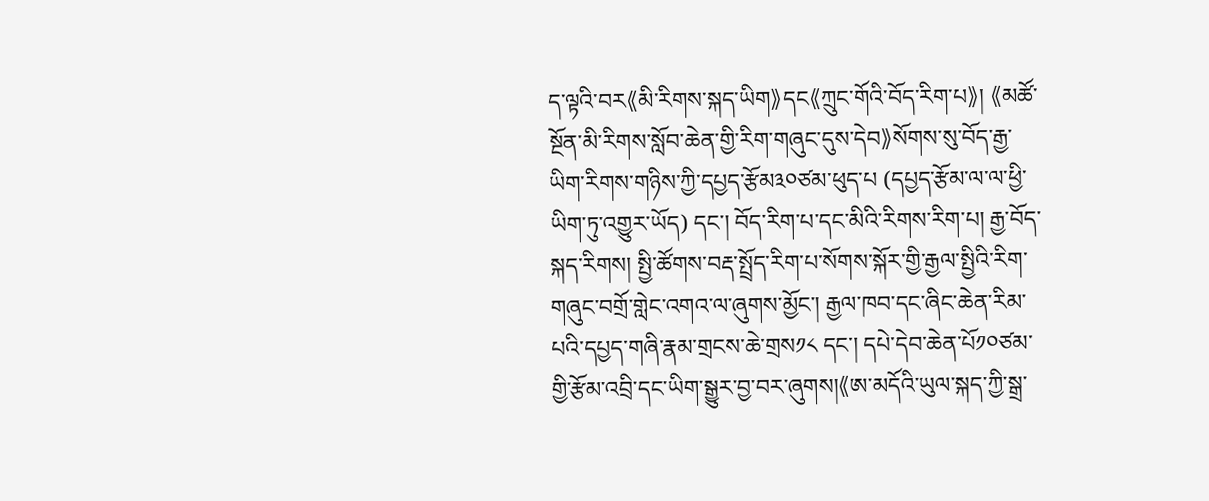ད་ལྟའི་བར《མི་རིགས་སྐད་ཡིག》དང《ཀྲུང་གོའི་བོད་རིག་པ》། 《མཚོ་སྔོན་མི་རིགས་སློབ་ཆེན་གྱི་རིག་གཞུང་དུས་དེབ》སོགས་སུ་བོད་རྒྱ་ཡིག་རིགས་གཉིས་ཀྱི་དཔྱད་རྩོམ༣༠ཙམ་ཕུད་པ (དཔྱད་རྩོམ་ལ་ལ་ཕྱི་ཡིག་ཏུ་འགྱུར་ཡོད) དང་། བོད་རིག་པ་དང་མིའི་རིགས་རིག་པ། རྒྱ་བོད་སྐད་རིགས། སྤྱི་ཚོགས་བརྡ་སྤྲོད་རིག་པ་སོགས་སྐོར་གྱི་རྒྱལ་སྤྱིའི་རིག་གཞུང་བགྲོ་གླེང་འགའ་ལ་ཞུགས་མྱོང་། རྒྱལ་ཁབ་དང་ཞིང་ཆེན་རིམ་པའི་དཔྱད་གཞི་རྣམ་གྲངས་ཆེ་གྲས༡༨ དང་། དཔེ་དེབ་ཆེན་པོ༡༠ཙམ་གྱི་རྩོམ་འབྲི་དང་ཡིག་སྒྱུར་བྱ་བར་ཞུགས།《ཨ་མདོའི་ཡུལ་སྐད་ཀྱི་སྒྲ་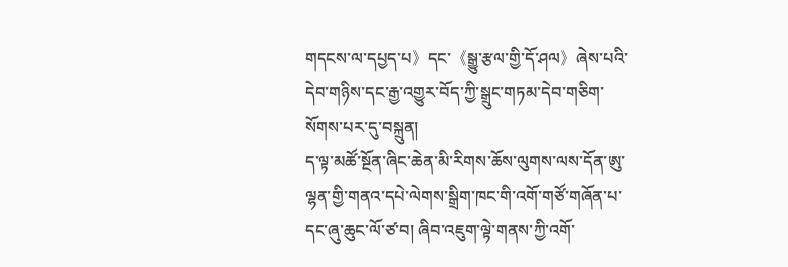གདངས་ལ་དཔྱད་པ》དང་《སྒྱུ་རྩལ་གྱི་དོ་ཤལ》ཞེས་པའི་དེབ་གཉིས་དང་རྒྱ་འགྱུར་བོད་ཀྱི་སྒྲུང་གཏམ་དེབ་གཅིག་སོགས་པར་དུ་བསྐྲུན།
ད་ལྟ་མཚོ་སྔོན་ཞིང་ཆེན་མི་རིགས་ཆོས་ལུགས་ལས་དོན་ཨུ་ལྷན་གྱི་གནའ་དཔེ་ལེགས་སྒྲིག་ཁང་གི་འགོ་གཙོ་གཞོན་པ་དང་ཞུ་ཆུང་ལོ་ཙ་བ། ཞིབ་འཇུག་ལྟེ་གནས་ཀྱི་འགོ་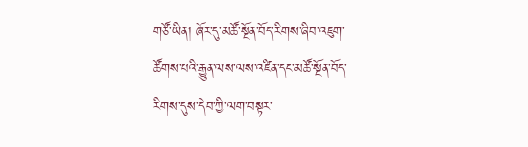གཙོ་ཡིན། ཞོར་དུ་མཚོ་སྔོན་བོད་རིགས་ཞིབ་འཇུག་ཚོགས་པའི་རྒྱུན་ལས་ལས་འཛིན་དང་མཚོ་སྔོན་བོད་རིགས་དུས་དེབ་ཀྱི་ལག་བསྟར་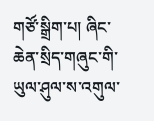གཙོ་སྒྲིག་པ། ཞིང་ཆེན་སྲིད་གཞུང་གི་ཡུལ་ཤུལ་ས་འགུལ་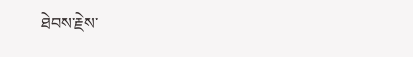ཐེབས་རྗེས་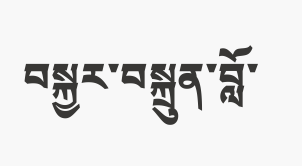བསྐྱར་བསྐྲུན་བློ་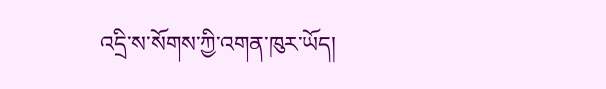འདྲི་ས་སོགས་ཀྱི་འགན་ཁུར་ཡོད།